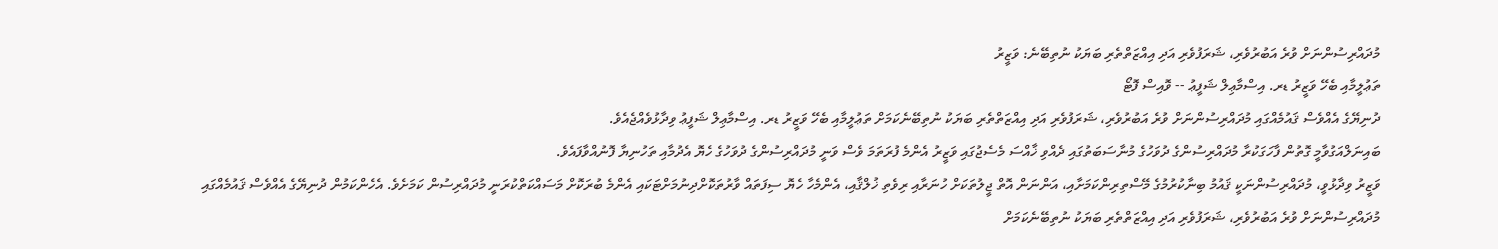މުދައްރިސުންނަށް ވުރެ އަބުރުވެރި، ޝަރަފުވެރި އަދި އިއްޒަތްތެރި ބަޔަކު ނުތިބޭނެ: ވަޒީރު
ތަޢުލީމާއި ބެހޭ ވަޒީރު ޑރ. އިސްމާޢިލް ޝަފީޢު -- ވޮއިސް ފޮޓޯ
ދުނިޔޭގެ އެއްވެސް ޤައުމެއްގައި މުދައްރިސުންނަށް ވުރެ އަބުރުވެރި، ޝަރަފުވެރި އަދި އިއްޒަތްތެރި ބަޔަކު ނުތިބޭނެކަމަށް ތަޢުލީމާއި ބެހޭ ވަޒީރު ޑރ. އިސްމާޢިލް ޝަފީޢު ވިދާޅުވެއްޖެއެވެ.
ބައިނަލްއަގުވާމީ ގޮތުން ފާހަގަކުރާ މުދައްރިސުންގެ ދުވަހުގެ މުނާސަބަތުގައި ދެއްވި ޚާއްސަ މެސެޖުގައި ވަޒީރު އެންމެ ފުރަތަމަ ވެސް ވަނީ މުދައްރިސުންގެ ދުވަހުގެ ހެޔޮ އެދުމާއި ތަހުނިޔާ ފޮނުއްވާފައެވެ.
ވަޒީރު ވިދާޅުވީ، މުދައްރިސުންނަކީ ޤައުމު ބިނާކުރުމުގެ މޭސްތިރިންކަމަށާއި، އަންނަން އޮތް ޖީލުތަކަށް ހުނަރާއި ރިވެތި ޚުލްޤާއި، އެންމެހާ ހެޔޮ ސިފަތައް ވާރުތަކޮށްދިނުމަށްޓަކައި އެންމެ ބުރަކޮށް މަސައްކަތްކުރަނީ މުދައްރިސުން ކަމަށެވެ. އެހެންކަމުން ދުނިޔޭގެ އެއްވެސް ޤައުމެއްގައި މުދައްރިސުންނަށް ވުރެ އަބުރުވެރި، ޝަރަފުވެރި އަދި އިއްޒަތްތެރި ބަޔަކު ނުތިބޭނެކަމަށް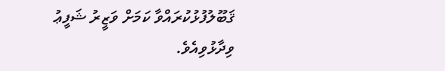ޤަބޫލުފުޅުކުރައްވާ ކަމަށް ވަޒީރު ޝަފީޢު ވިދާޅުވިއެވެ.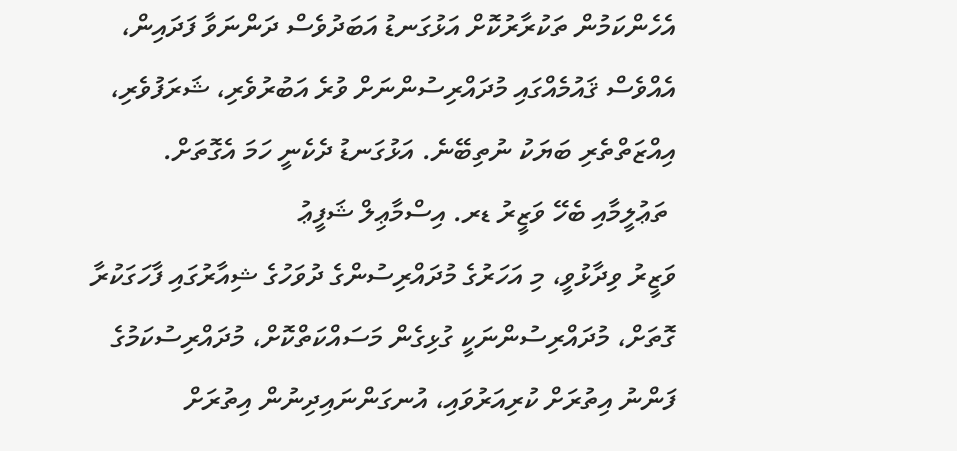އެހެންކަމުން ތަކުރާރުކޮށް އަޅުގަނޑު އަބަދުވެސް ދަންނަވާ ފަދައިން، އެއްވެސް ޤައުމެއްގައި މުދައްރިސުންނަށް ވުރެ އަބުރުވެރި، ޝަރަފުވެރި، އިއްޒަތްތެރި ބަޔަކު ނުތިބޭނެ. އަޅުގަނޑު ދެކެނީ ހަމަ އެގޮތަށް.
 ތަޢުލީމާއި ބެހޭ ވަޒީރު ޑރ. އިސްމާޢިލް ޝަފީޢު
ވަޒީރު ވިދާޅުވީ، މި އަހަރުގެ މުދައްރިސުންގެ ދުވަހުގެ ޝިއާރުގައި ފާހަގަކުރާ ގޮތަށް، މުދައްރިސުންނަކީ ގުޅިގެން މަސައްކަތްކޮށް، މުދައްރިސުކަމުގެ ފަންނު އިތުރަށް ކުރިއަރުވައި، އުނގަންނައިދިނުން އިތުރަށް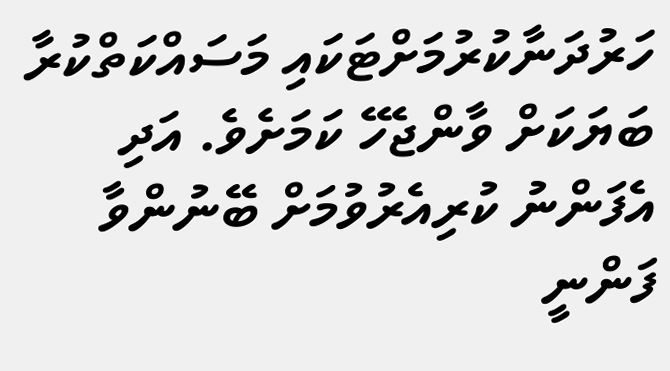ހަރުދަނާކުރުމަށްޓަކައި މަސައްކަތްކުރާ ބަޔަކަށް ވާންޖެހޭ ކަމަށެވެ. އަދި އެފަންނު ކުރިއެރުވުމަށް ބޭނުންވާ ފަންނީ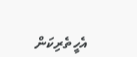އެހީތެރިކަން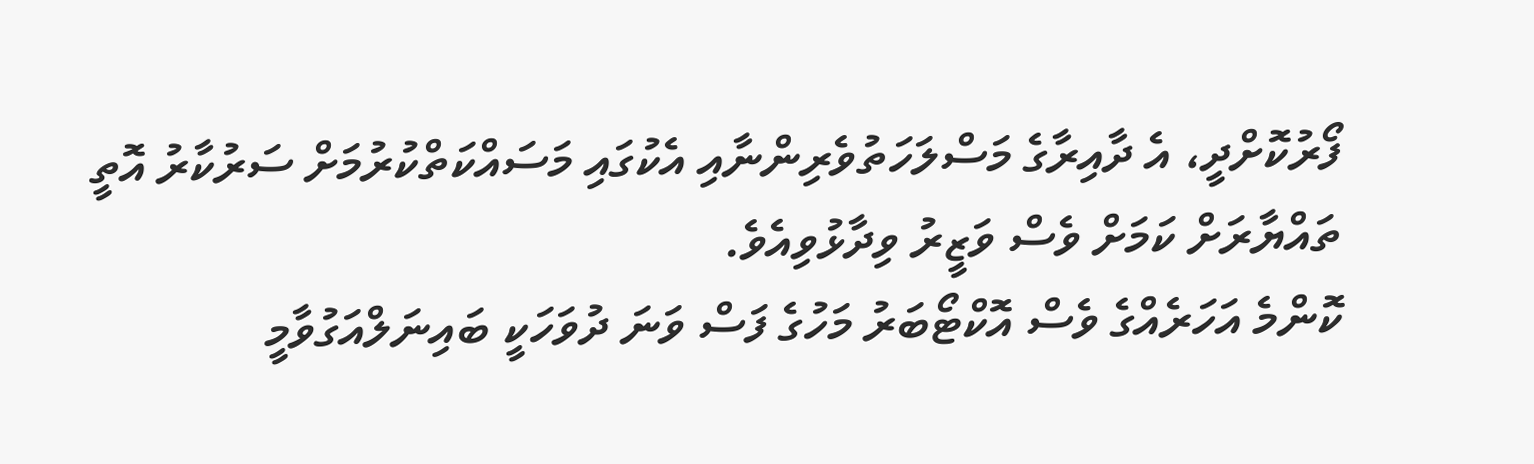ފޯރުކޮށްދީ، އެ ދާއިރާގެ މަސްލަހަތުވެރިންނާއި އެކުގައި މަސައްކަތްކުރުމަށް ސަރުކާރު އޮތީ ތައްޔާރަށް ކަމަށް ވެސް ވަޒީރު ވިދާޅުވިއެވެ.
ކޮންމެ އަހަރެއްގެ ވެސް އޮކްޓޯބަރު މަހުގެ ފަސް ވަނަ ދުވަހަކީ ބައިނަލްއަގުވާމީ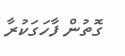ގޮތުން ފާހަގަކުރާ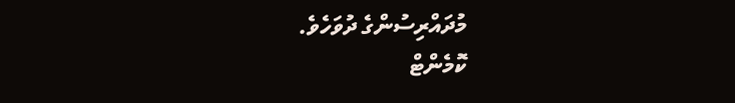މުދައްރިސުންގެ ދުވަހެވެ.
ކޮމެންޓް